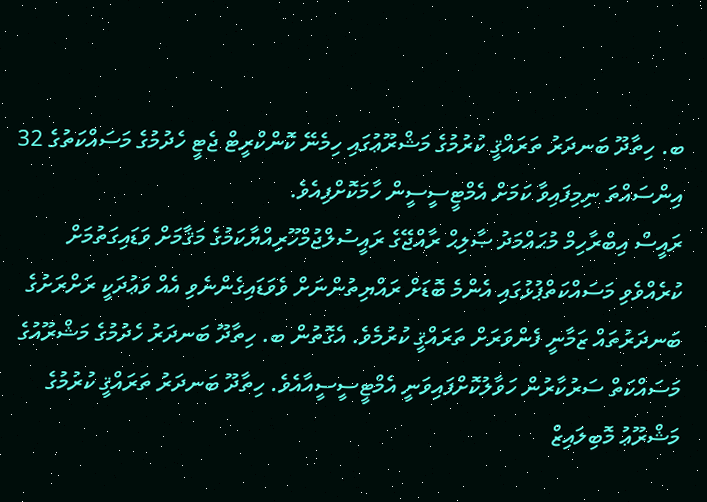ބ. ހިތާދޫ ބަނދަރު ތަރައްޤީ ކުރުމުގެ މަޝްރޫޢުގައި ހިމެނޭ ކޮންކްރީޓް ޖެޓީ ހެދުމުގެ މަސައްކަތުގެ 32 އިންސައްތަ ނިމިފައިވާ ކަމަށް އެމްޓީސީސީން ހާމަކޮށްފިއެވެ.
ރައީސް އިބްރާހިމް މުޙައްމަދު ޞާލިޙް ރާއްޖޭގެ ރައީސުލްޖުމްހޫރިއްޔާކަމުގެ މަޤާމަށް ވަޑައިގަތުމަށް ކުރެއްވެވި މަސައްކަތްޕުޅުގައި އެންމެ ބޮޑަށް ރައްޔިތުންނަށް ވެވަޑައިގެންނެވި އެއް ވަޢުދަކީ ރަށްރަށުގެ ބަނދަރުތައް ޒަމާނީ ފެންވަރަށް ތަރައްޤީ ކުރުމެވެ. އެގޮތުން ބ. ހިތާދޫ ބަނދަރު ހެދުމުގެ މަޝްރޫއުގެ މަސައްކަތް ސަރުކާރުން ހަވާލުކޮށްފައިވަނީ އެމްޓީސީސީއާއެވެ. ހިތާދޫ ބަނދަރު ތަރައްޤީ ކުރުމުގެ މަޝްރޫޢު މޮބިލައިޒް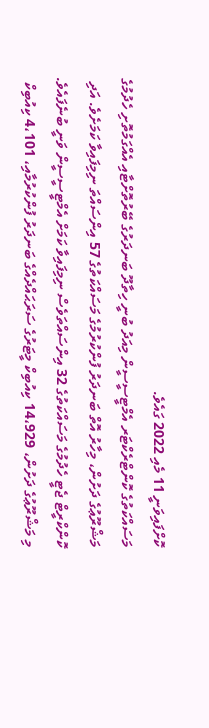ކޮށްފައިވަނީ 11 މެއި 2022 ގައެވެ.
މަސައްކަތުގެ ކޮންޓްރެކްޓަރ އެމްޓީސީސީން މިއަދު ބުނީ ހިތާދޫ ބަނދަރުގެ ބޭރުތޮށްޓާއި އެއްގަމުތޮށި ހެދުމުގެ މަޝްރޫޢުގެ ދަށުން، މިހާރު އޮތް ބަނދަރު ފުންކުރުމުގެ މަސައްކަތުގެ 57 އިންސައްތަ ނިމިފައިވާ ކަމަށެވެ. އަދި ކޮންކްރީޓް ޖެޓީ ހެދުމުގެ މަސައްކަތުގެ 32 އިންސައްތަވެސް ނިމިފައިވާ ކަމަށް އެމްޓީސީސީން ވަނީ ބުނެފައެވެ.
މި މަޝްރޫޢުގެ ދަށުން، 14،929 ކިއުބިކް މީޓަރުގެ ސަރަޙައްދެއްގެ ބަނދަރު ފުންކުރުމާއި، 4،101 ކިއުބިކް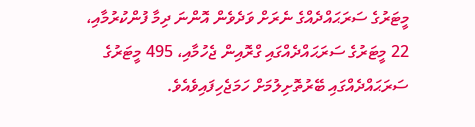މީޓަރުގެ ސަރަޙައްދެއްގެ ނެރަށް ވަދެވެން އޮންނަ ދިމާ ފުންކުރުމާއި، 22 މީޓަރުގެ ސަރަޙައްދެއްގައި ގްރޮއިން ޖެހުމާއި، 495 މީޓަރުގެ ސަރަޙައްދެއްގައި ބޭރުތޮށިލުމަށް ހަމަޖެހިފައިވެއެވެ.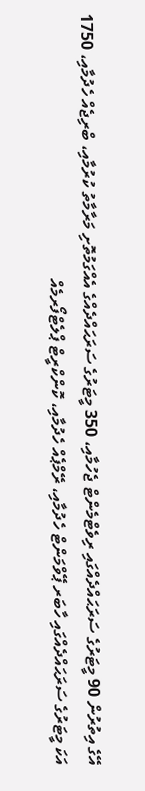އޭގެ އިތުރުން 90 މީޓަރުގެ ސަރަޙައްދެއްގައި ރިވެޓްމެންޓް ޖެހުމާއި، 350 މީޓަރުގެ ސަރަޙައްދެއްގެ އެއްގަމުތޮށި މަރާމާތު ކުރުމާއި، ބްރިޖެއް ހެދުމާއި، 1750 އަކަ މީޓަރުގެ ސަރަޙައްދެއްގައި ހާބަރ ޕޭވްމަންޓް ހެދުމާއި، ރޭމްޕެއް ހެދުމާއި، ކޮންކްރީޓް ޕްލެޓްފޯރމެއް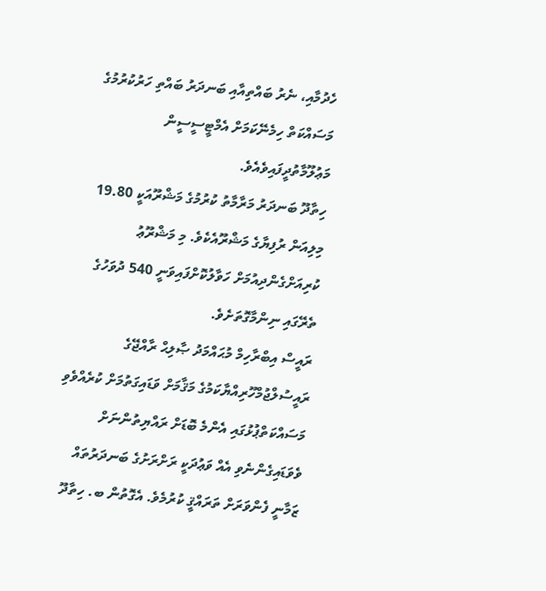ހެދުމާއި، ނެރު ބައްތިއާއި ބަނދަރު ބައްތި ހަރުކުރުމުގެ މަސައްކަތް ހިމެނޭކަމަށް އެމްޓީސީސީން މަޢުލޫމާތުދީފައިވެއެވެ.
ހިތާދޫ ބަނދަރު މަރާމާތު ކުރުމުގެ މަޝްރޫއަކީ 19.80 މިލިއަން ރުފިޔާގެ މަޝްރޫއެކެވެ. މި މަޝްރޫޢު ކުރިއަށްގެންދިއުމަށް ހަވާލުކޮށްފައިވަނީ 540 ދުވަހުގެ ތެރޭގައި ނިންމާގޮތަށެވެ.
ރައީސް އިބްރާހިމް މުޙައްމަދު ޞާލިޙް ރާއްޖޭގެ ރައީސުލްޖުމްހޫރިއްޔާކަމުގެ މަޤާމަށް ވަޑައިގަތުމަށް ކުރެއްވެވި މަސައްކަތްޕުޅުގައި އެންމެ ބޮޑަށް ރައްޔިތުންނަށް ވެވަޑައިގެންނެވި އެއް ވަޢުދަކީ ރަށްރަށުގެ ބަނދަރުތައް ޒަމާނީ ފެންވަރަށް ތަރައްޤީ ކުރުމެވެ. އެގޮތުން ބ. ހިތާދޫ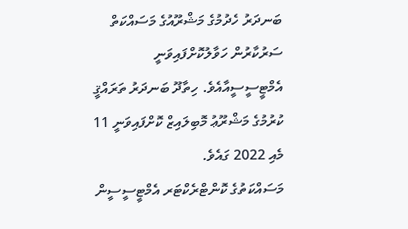ބަނދަރު ހެދުމުގެ މަޝްރޫއުގެ މަސައްކަތް ސަރުކާރުން ހަވާލުކޮށްފައިވަނީ އެމްޓީސީސީއާއެވެ. ހިތާދޫ ބަނދަރު ތަރައްޤީ ކުރުމުގެ މަޝްރޫޢު މޮބިލައިޒް ކޮށްފައިވަނީ 11 މެއި 2022 ގައެވެ.
މަސައްކަތުގެ ކޮންޓްރެކްޓަރ އެމްޓީސީސީން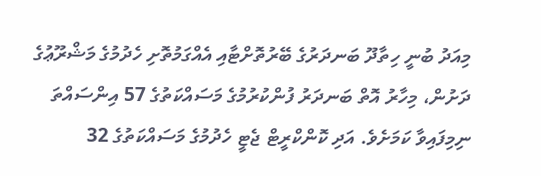މިއަދު ބުނީ ހިތާދޫ ބަނދަރުގެ ބޭރުތޮށްޓާއި އެއްގަމުތޮށި ހެދުމުގެ މަޝްރޫޢުގެ ދަށުން، މިހާރު އޮތް ބަނދަރު ފުންކުރުމުގެ މަސައްކަތުގެ 57 އިންސައްތަ ނިމިފައިވާ ކަމަށެވެ. އަދި ކޮންކްރީޓް ޖެޓީ ހެދުމުގެ މަސައްކަތުގެ 32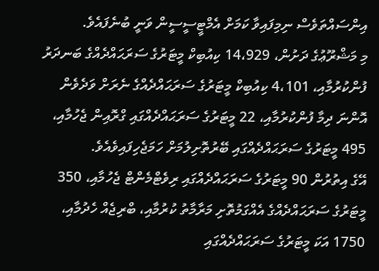އިންސައްތަވެސް ނިމިފައިވާ ކަމަށް އެމްޓީސީސީން ވަނީ ބުނެފައެވެ.
މި މަޝްރޫޢުގެ ދަށުން، 14،929 ކިއުބިކް މީޓަރުގެ ސަރަޙައްދެއްގެ ބަނދަރު ފުންކުރުމާއި، 4،101 ކިއުބިކް މީޓަރުގެ ސަރަޙައްދެއްގެ ނެރަށް ވަދެވެން އޮންނަ ދިމާ ފުންކުރުމާއި، 22 މީޓަރުގެ ސަރަޙައްދެއްގައި ގްރޮއިން ޖެހުމާއި، 495 މީޓަރުގެ ސަރަޙައްދެއްގައި ބޭރުތޮށިލުމަށް ހަމަޖެހިފައިވެއެވެ.
އޭގެ އިތުރުން 90 މީޓަރުގެ ސަރަޙައްދެއްގައި ރިވެޓްމެންޓް ޖެހުމާއި، 350 މީޓަރުގެ ސަރަޙައްދެއްގެ އެއްގަމުތޮށި މަރާމާތު ކުރުމާއި، ބްރިޖެއް ހެދުމާއި، 1750 އަކަ މީޓަރުގެ ސަރަޙައްދެއްގައި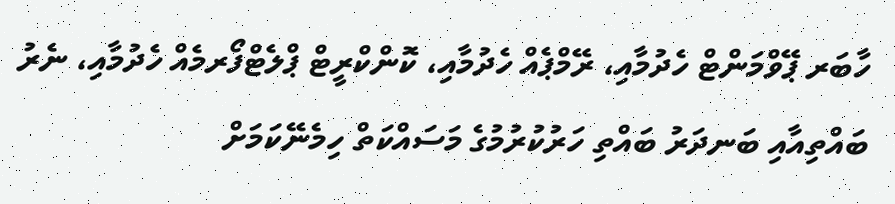ހާބަރ ޕޭވްމަންޓް ހެދުމާއި، ރޭމްޕެއް ހެދުމާއި، ކޮންކްރީޓް ޕްލެޓްފޯރމެއް ހެދުމާއި، ނެރު ބައްތިއާއި ބަނދަރު ބައްތި ހަރުކުރުމުގެ މަސައްކަތް ހިމެނޭކަމަށް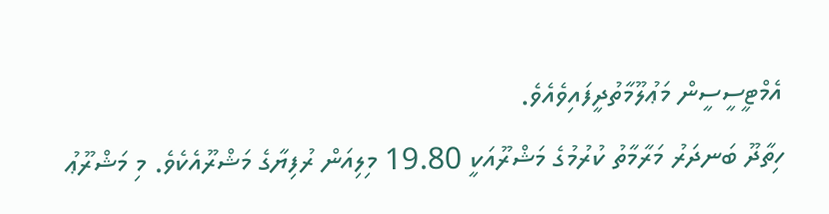އެމްޓީސީސީން މަޢުލޫމާތުދީފައިވެއެވެ.
ހިތާދޫ ބަނދަރު މަރާމާތު ކުރުމުގެ މަޝްރޫއަކީ 19.80 މިލިއަން ރުފިޔާގެ މަޝްރޫއެކެވެ. މި މަޝްރޫޢު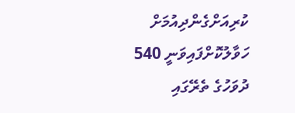ކުރިއަށްގެންދިއުމަށް ހަވާލުކޮށްފައިވަނީ 540 ދުވަހުގެ ތެރޭގައި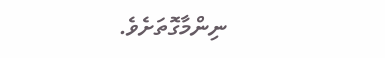ނިންމާގޮތަށެވެ.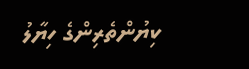ކިޔުންތެރިންގެ ހިޔާލު